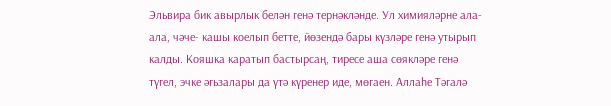Эльвира бик авырлык белән генә тернәкләнде. Ул химияләрне ала- ала, чәче- кашы коелып бетте, йөзендә бары күзләре генә утырып калды. Кояшка каратып бастырсаң, тиресе аша сөякләре генә түгел, эчке әгьзалары да үтә күренер иде, мөгаен. Аллаһе Тәгалә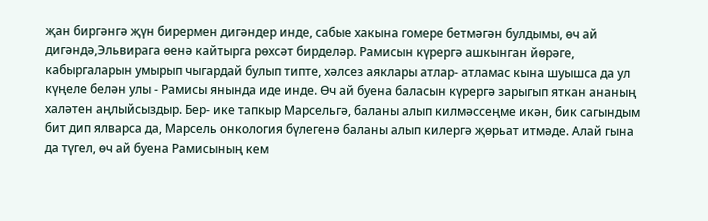җан биргәнгә җүн бирермен дигәндер инде, сабые хакына гомере бетмәгән булдымы, өч ай дигәндә,Эльвирага өенә кайтырга рөхсәт бирделәр. Рамисын күрергә ашкынган йөрәге, кабыргаларын умырып чыгардай булып типте, хәлсез аяклары атлар- атламас кына шуышса да ул күңеле белән улы - Рамисы янында иде инде. Өч ай буена баласын күрергә зарыгып яткан ананың халәтен аңлыйсыздыр. Бер- ике тапкыр Марсельгә, баланы алып килмәссеңме икән, бик сагындым бит дип ялварса да, Марсель онкология бүлегенә баланы алып килергә җөрьат итмәде. Алай гына да түгел, өч ай буена Рамисының кем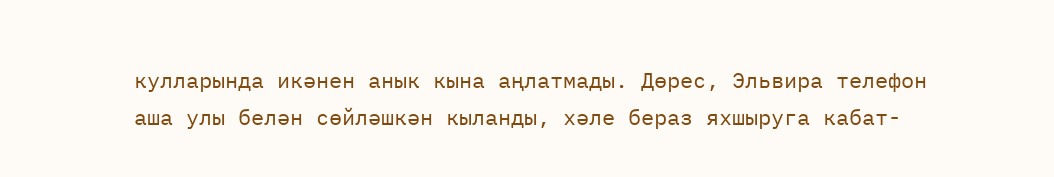кулларында икәнен анык кына аңлатмады. Дөрес, Эльвира телефон аша улы белән сөйләшкән кыланды, хәле бераз яхшыруга кабат-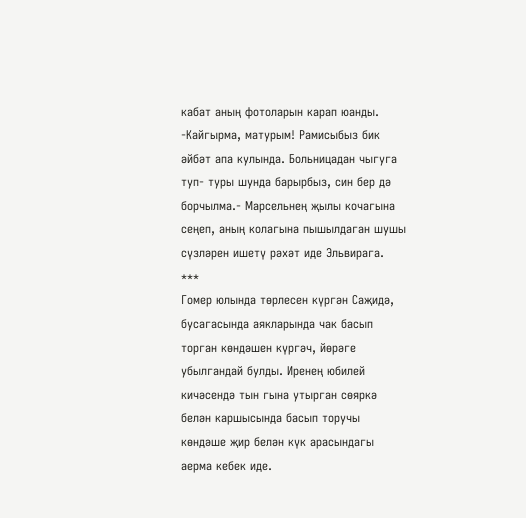кабат аның фотоларын карап юанды.
-Кайгырма, матурым! Рамисыбыз бик әйбәт апа кулында. Больницадан чыгуга туп- туры шунда барырбыз, син бер дә борчылма.- Марсельнең җылы кочагына сеңеп, аның колагына пышылдаган шушы сүзләрен ишетү рәхәт иде Эльвирага.
***
Гомер юлында төрлесен күргән Саҗидә, бусагасында аякларында чак басып торган көндәшен күргәч, йөрәге убылгандай булды. Иренең юбилей кичәсендә тын гына утырган сөяркә белән каршысында басып торучы көндәше җир белән күк арасындагы аерма кебек иде.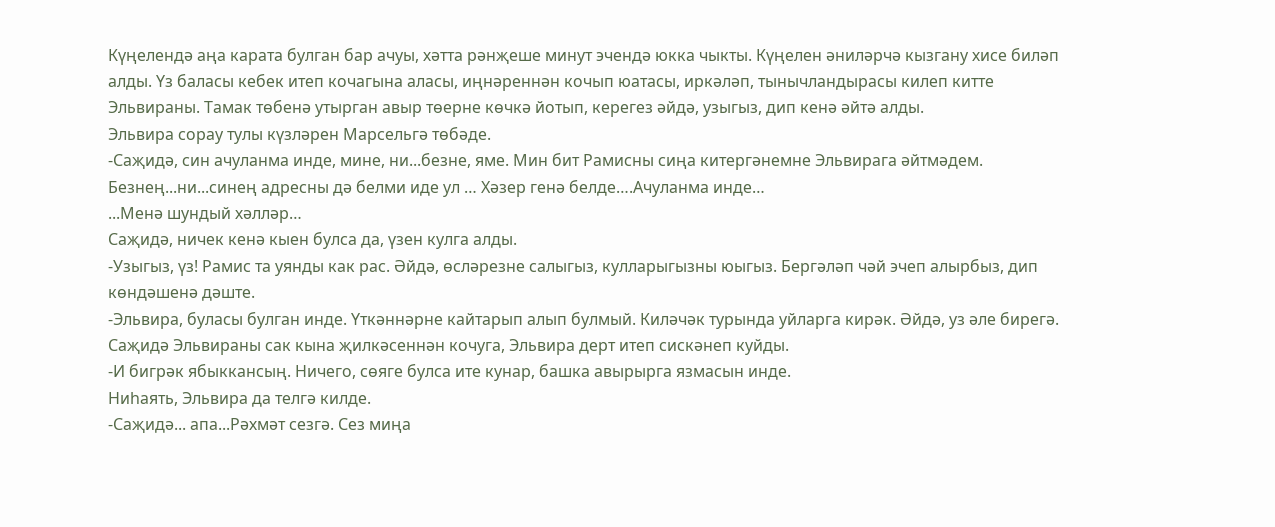Күңелендә аңа карата булган бар ачуы, хәтта рәнҗеше минут эчендә юкка чыкты. Күңелен әниләрчә кызгану хисе биләп алды. Үз баласы кебек итеп кочагына аласы, иңнәреннән кочып юатасы, иркәләп, тынычландырасы килеп китте Эльвираны. Тамак төбенә утырган авыр төерне көчкә йотып, керегез әйдә, узыгыз, дип кенә әйтә алды.
Эльвира сорау тулы күзләрен Марсельгә төбәде.
-Саҗидә, син ачуланма инде, мине, ни...безне, яме. Мин бит Рамисны сиңа китергәнемне Эльвирага әйтмәдем. Безнең...ни...синең адресны дә белми иде ул … Хәзер генә белде….Ачуланма инде…
...Менә шундый хәлләр…
Саҗидә, ничек кенә кыен булса да, үзен кулга алды.
-Узыгыз, үз! Рамис та уянды как рас. Әйдә, өсләрезне салыгыз, кулларыгызны юыгыз. Бергәләп чәй эчеп алырбыз, дип көндәшенә дәште.
-Эльвира, буласы булган инде. Үткәннәрне кайтарып алып булмый. Киләчәк турында уйларга кирәк. Әйдә, уз әле бирегә.
Саҗидә Эльвираны сак кына җилкәсеннән кочуга, Эльвира дерт итеп сискәнеп куйды.
-И бигрәк ябыккансың. Ничего, сөяге булса ите кунар, башка авырырга язмасын инде.
Ниһаять, Эльвира да телгә килде.
-Саҗидә... апа...Рәхмәт сезгә. Сез миңа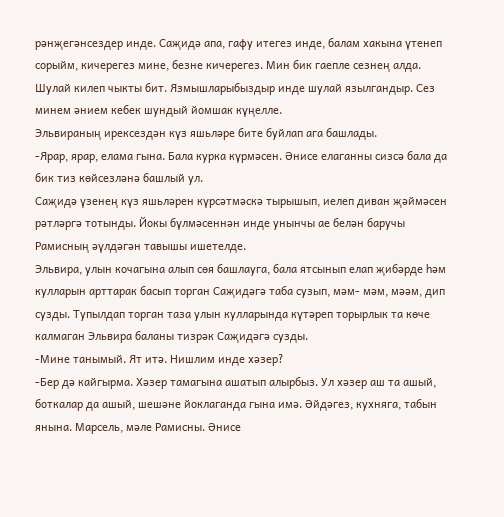рәнҗегәнсездер инде. Саҗидә апа, гафу итегез инде, балам хакына үтенеп сорыйм, кичерегез мине, безне кичерегез. Мин бик гаепле сезнең алда. Шулай килеп чыкты бит. Язмышларыбыздыр инде шулай язылгандыр. Сез минем әнием кебек шундый йомшак күңелле.
Эльвираның ирексездән күз яшьләре бите буйлап ага башлады.
-Ярар, ярар, елама гына. Бала курка күрмәсен. Әнисе елаганны сизсә бала да бик тиз көйсезләнә башлый ул.
Саҗидә үзенең күз яшьләрен күрсәтмәскә тырышып, иелеп диван җәймәсен рәтләргә тотынды. Йокы бүлмәсеннән инде унынчы ае белән баручы Рамисның әүлдәгән тавышы ишетелде.
Эльвира, улын кочагына алып сөя башлауга, бала ятсынып елап җибәрде һәм кулларын арттарак басып торган Саҗидәгә таба сузып, мәм- мәм, мәәм, дип сузды. Тупылдап торган таза улын кулларында күтәреп торырлык та көче калмаган Эльвира баланы тизрәк Саҗидәгә сузды.
-Мине танымый. Ят итә. Нишлим инде хәзер?
-Бер дә кайгырма. Хәзер тамагына ашатып алырбыз. Ул хәзер аш та ашый, боткалар да ашый, шешәне йоклаганда гына имә. Әйдәгез, кухняга, табын янына. Марсель, мәле Рамисны. Әнисе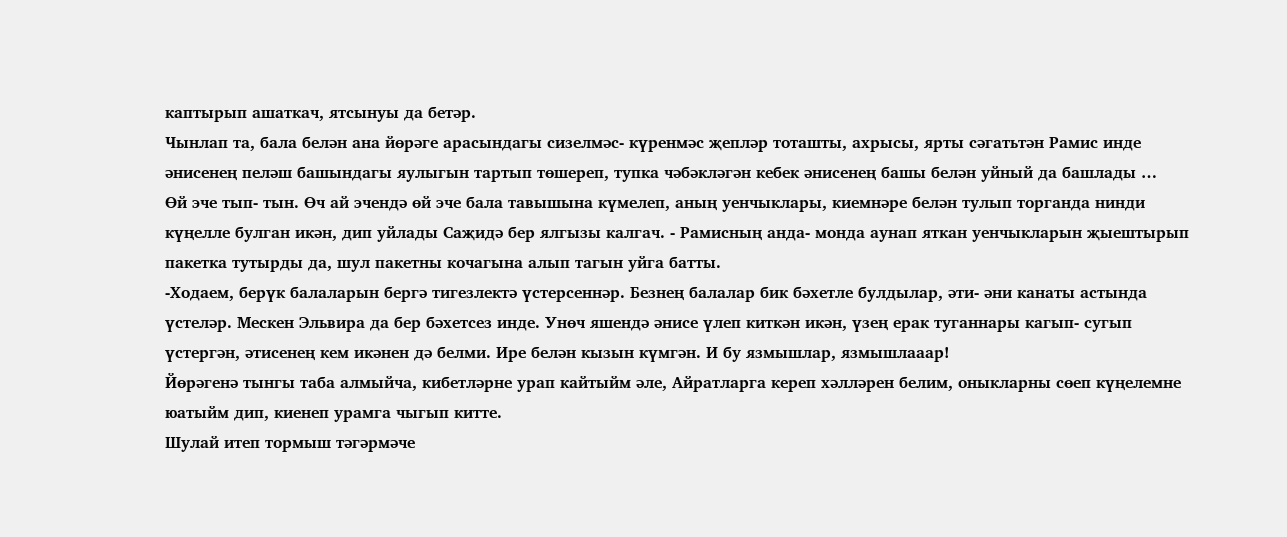каптырып ашаткач, ятсынуы да бетәр.
Чынлап та, бала белән ана йөрәге арасындагы сизелмәс- күренмәс җепләр тоташты, ахрысы, ярты сәгатьтән Рамис инде әнисенең пеләш башындагы яулыгын тартып төшереп, тупка чәбәкләгән кебек әнисенең башы белән уйный да башлады …
Өй эче тып- тын. Өч ай эчендә өй эче бала тавышына күмелеп, аның уенчыклары, киемнәре белән тулып торганда нинди күңелле булган икән, дип уйлады Саҗидә бер ялгызы калгач. - Рамисның анда- монда аунап яткан уенчыкларын җыештырып пакетка тутырды да, шул пакетны кочагына алып тагын уйга батты.
-Ходаем, берүк балаларын бергә тигезлектә үстерсеннәр. Безнең балалар бик бәхетле булдылар, әти- әни канаты астында үстеләр. Мескен Эльвира да бер бәхетсез инде. Унөч яшендә әнисе үлеп киткән икән, үзең ерак туганнары кагып- сугып үстергән, әтисенең кем икәнен дә белми. Ире белән кызын күмгән. И бу язмышлар, язмышлааар!
Йөрәгенә тынгы таба алмыйча, кибетләрне урап кайтыйм әле, Айратларга кереп хәлләрен белим, оныкларны сөеп күңелемне юатыйм дип, киенеп урамга чыгып китте.
Шулай итеп тормыш тәгәрмәче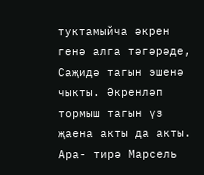туктамыйча әкрен генә алга тәгәрәде, Саҗидә тагын эшенә чыкты. Әкренләп тормыш тагын үз җаена акты да акты. Ара- тирә Марсель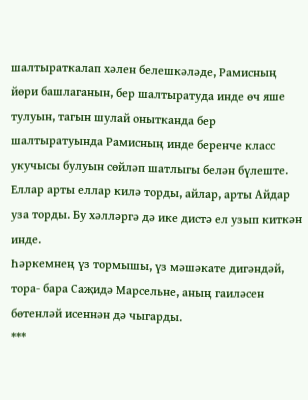шалтыраткалап хәлен белешкәләде, Рамисның йөри башлаганын, бер шалтыратуда инде өч яше тулуын, тагын шулай онытканда бер шалтыратуында Рамисның инде беренче класс укучысы булуын сөйләп шатлыгы белән бүлеште. Еллар арты еллар килә торды, айлар, арты Айдар уза торды. Бу хәлләргә дә ике дистә ел узып киткән инде.
Һәркемнең үз тормышы, үз мәшәкате дигәндәй, тора- бара Саҗидә Марсельне, аның гаиләсен бөтенләй исеннән дә чыгарды.
***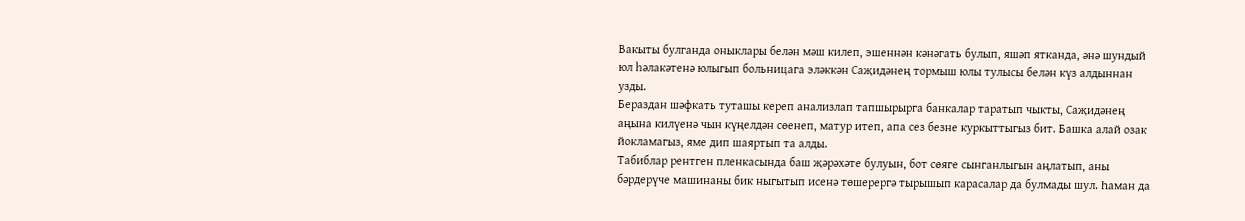Вакыты булганда оныклары белән мәш килеп, эшеннән кәнәгать булып, яшәп ятканда, әнә шундый юл һәлакәтенә юлыгып больницага эләккән Саҗидәнең тормыш юлы тулысы белән күз алдыннан узды.
Бераздан шәфкать туташы кереп анализлап тапшырырга банкалар таратып чыкты, Саҗидәнең аңына килүенә чын күңелдән сөенеп, матур итеп, апа сез безне куркыттыгыз бит. Башка алай озак йокламагыз, яме дип шаяртып та алды.
Табиблар рентген пленкасында баш җәрәхәте булуын, бот сөяге сынганлыгын аңлатып, аны бәрдерүче машинаны бик ныгытып исенә төшерергә тырышып карасалар да булмады шул. Һаман да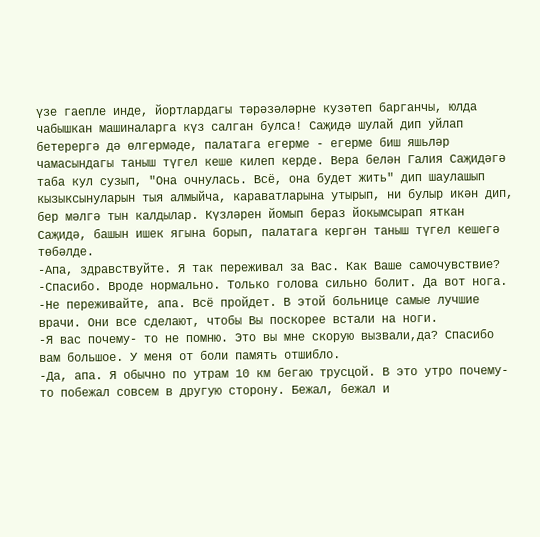үзе гаепле инде, йортлардагы тәрәзәләрне кузәтеп барганчы, юлда чабышкан машиналарга күз салган булса! Саҗидә шулай дип уйлап бетерергә дә өлгермәде, палатага егерме - егерме биш яшьләр чамасындагы таныш түгел кеше килеп керде. Вера белән Галия Саҗидәгә таба кул сузып, "Она очнулась. Всё, она будет жить" дип шаулашып кызыксынуларын тыя алмыйча, караватларына утырып, ни булыр икән дип, бер мәлгә тын калдылар. Күзләрен йомып бераз йокымсырап яткан Саҗидә, башын ишек ягына борып, палатага кергән таныш түгел кешегә төбәлде.
-Апа, здравствуйте. Я так переживал за Вас. Как Ваше самочувствие?
-Спасибо. Вроде нормально. Только голова сильно болит. Да вот нога.
-Не переживайте, апа. Всё пройдет. В этой больнице самые лучшие врачи. Они все сделают, чтобы Вы поскорее встали на ноги.
-Я вас почему- то не помню. Это вы мне скорую вызвали,да? Спасибо вам большое. У меня от боли память отшибло.
-Да, апа. Я обычно по утрам 10 км бегаю трусцой. В это утро почему- то побежал совсем в другую сторону. Бежал, бежал и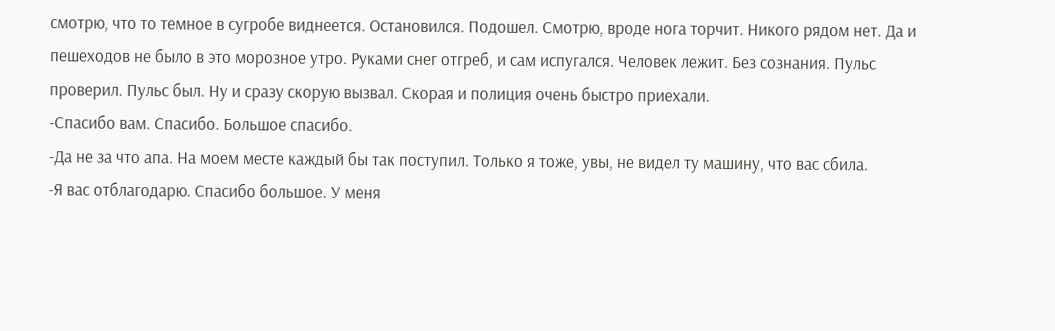смотрю, что то темное в сугробе виднеется. Остановился. Подошел. Смотрю, вроде нога торчит. Никого рядом нет. Да и пешеходов не было в это морозное утро. Руками снег отгреб, и сам испугался. Человек лежит. Без сознания. Пульс проверил. Пульс был. Ну и сразу скорую вызвал. Скорая и полиция очень быстро приехали.
-Спасибо вам. Спасибо. Большое спасибо.
-Да не за что апа. На моем месте каждый бы так поступил. Только я тоже, увы, не видел ту машину, что вас сбила.
-Я вас отблагодарю. Спасибо большое. У меня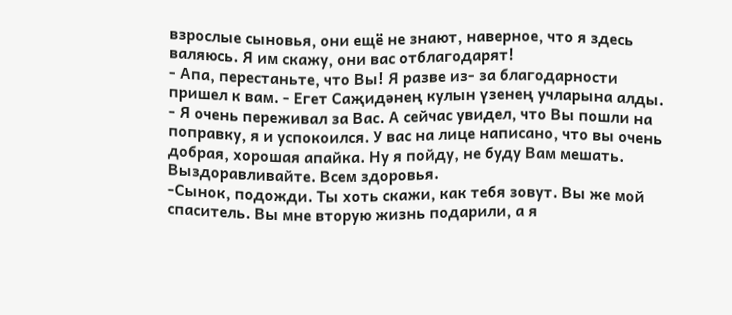взрослые сыновья, они ещё не знают, наверное, что я здесь валяюсь. Я им скажу, они вас отблагодарят!
- Апа, перестаньте, что Вы! Я разве из- за благодарности пришел к вам. - Егет Саҗидәнең кулын үзенең учларына алды. - Я очень переживал за Вас. А сейчас увидел, что Вы пошли на поправку, я и успокоился. У вас на лице написано, что вы очень добрая, хорошая апайка. Ну я пойду, не буду Вам мешать. Выздоравливайте. Всем здоровья.
-Сынок, подожди. Ты хоть скажи, как тебя зовут. Вы же мой спаситель. Вы мне вторую жизнь подарили, а я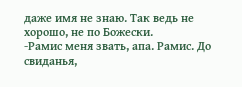даже имя не знаю. Так ведь не хорошо, не по Божески.
-Рамис меня звать, апа. Рамис. До свиданья,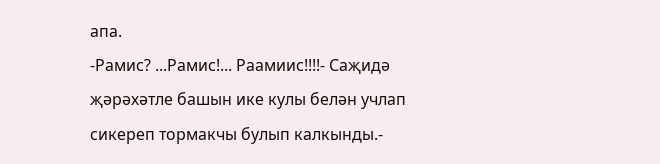апа.
-Рамис? ...Рамис!... Раамиис!!!!- Саҗидә җәрәхәтле башын ике кулы белән учлап сикереп тормакчы булып калкынды.-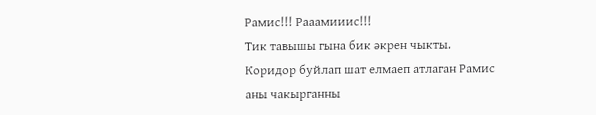Рамис!!! Рааамииис!!!
Тик тавышы гына бик әкрен чыкты. Коридор буйлап шат елмаеп атлаган Рамис аны чакырганны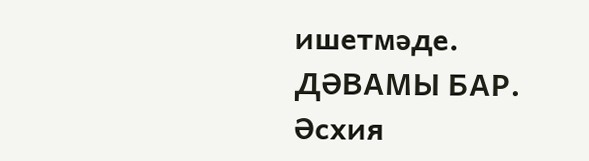ишетмәде.
ДӘВАМЫ БАР.
Әсхия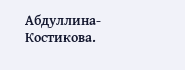Абдуллина-Костикова.